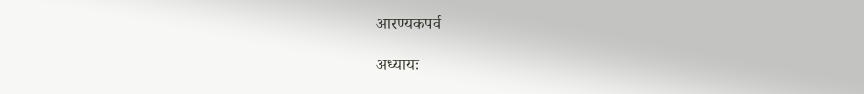आरण्यकपर्व

अध्यायः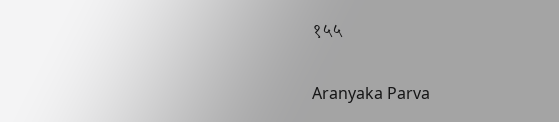१५५

Aranyaka Parva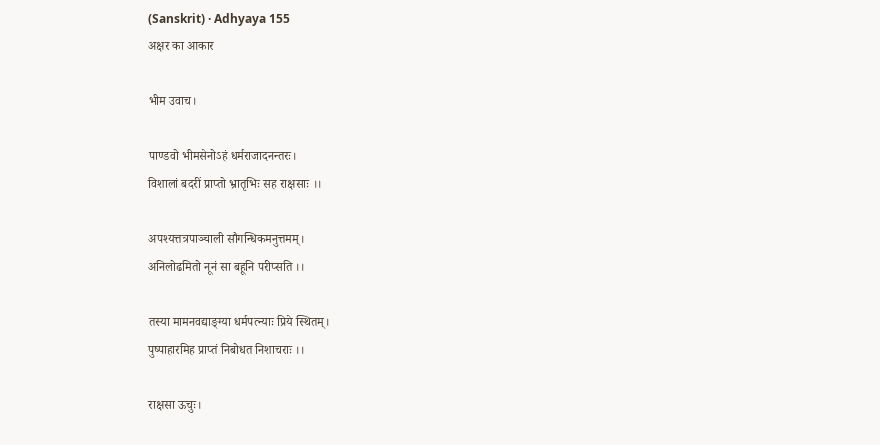(Sanskrit) · Adhyaya 155
अक्षर का आकार

भीम उवाच।

पाण्डवो भीमसेनोऽहं धर्मराजादनन्तरः।
विशालां बदरीं प्राप्तो भ्रातृभिः सह राक्षसाः ।।

अपश्यत्तत्रपाञ्चाली सौगन्धिकमनुत्तमम्।
अनिलोढमितो नूनं सा बहूनि परीप्सति ।।

तस्या मामनवद्याङ्ग्या धर्मपत्न्याः प्रिये स्थितम्।
पुष्पाहारमिह प्राप्तं निबोधत निशाचराः ।।

राक्षसा ऊचुः।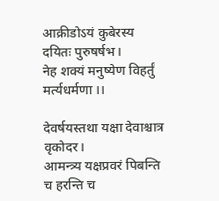आक्रीडोऽयं कुबेरस्य दयितः पुरुषर्षभ।
नेह शक्यं मनुष्येण विहर्तुं मर्त्यधर्मणा ।।

देवर्षयस्तथा यक्षा देवाश्चात्र वृकोदर।
आमन्त्र्य यक्षप्रवरं पिबन्ति च हरन्ति च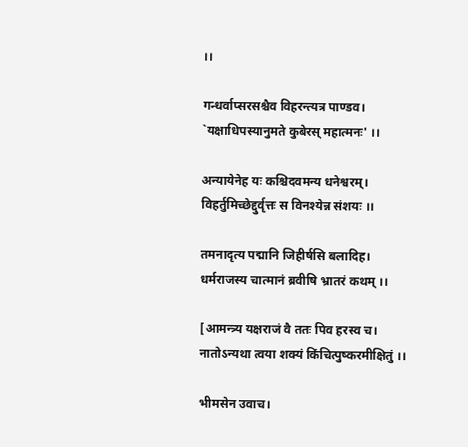।।

गन्धर्वाप्सरसश्चैव विहरन्त्यत्र पाण्डव।
`यक्षाधिपस्यानुमते कुबेरस् महात्मनः' ।।

अन्यायेनेह यः कश्चिदवमन्य धनेश्वरम्।
विहर्तुमिच्छेद्दुर्वृत्तः स विनश्येन्न संशयः ।।

तमनादृत्य पद्मानि जिहीर्षसि बलादिह।
धर्मराजस्य चात्मानं ब्रवीषि भ्रातरं कथम् ।।

[आमन्त्र्य यक्षराजं वै ततः पिव हरस्व च।
नातोऽन्यथा त्वया शक्यं किंचित्पुष्करमीक्षितुं ।।

भीमसेन उवाच।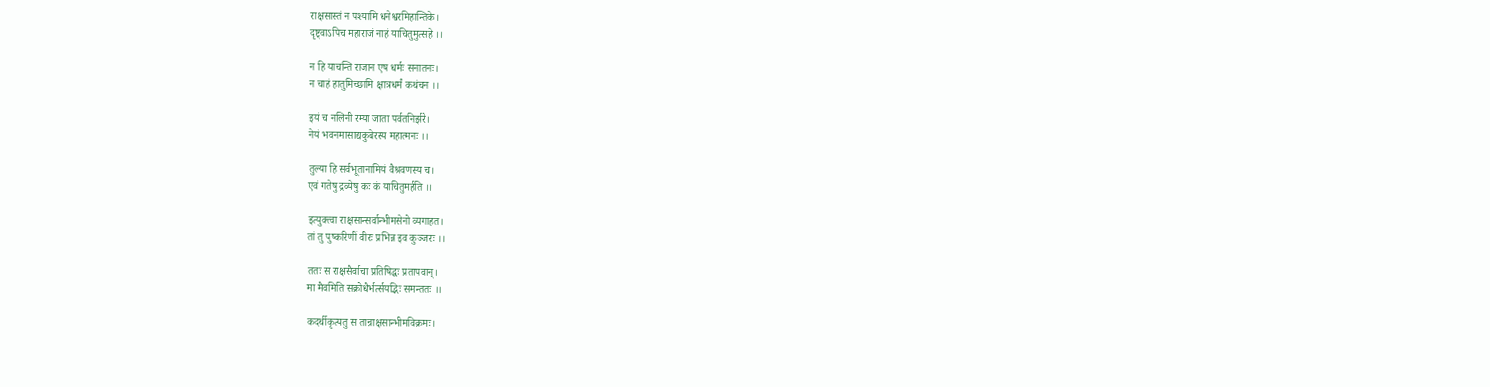राक्षसास्तं न पश्यामि धनेश्वरमिहान्तिके।
दृष्ट्वाऽपिच महाराजं नाहं याचितुमुत्सहे ।।

न हि याचन्ति राजान एष धर्मः सनातनः।
न चाहं हातुमिच्छामि क्षात्रधर्मं कथंचन ।।

इयं च नलिनी रम्या जाता पर्वतनिर्झरे।
नेयं भवनमासाद्यकुबेरस्य महात्मनः ।।

तुल्या हि सर्वभूतानामियं वैश्रवणस्य च।
एवं गतेषु द्रव्येषु कः कं याचितुमर्हति ।।

इत्युक्त्वा राक्षसान्सर्वान्भीमसेनो व्यगाहत।
तां तु पुष्करिणीं वीरः प्रभिन्न इव कुञ्जरः ।।

ततः स राक्षसैर्वाचा प्रतिषिद्धः प्रतापवान्।
मा मैवमिति सक्रोधैर्भर्त्सयद्भिः समन्ततः ।।

कदर्थीकृत्यतु स तान्राक्षसान्भीमविक्रमः।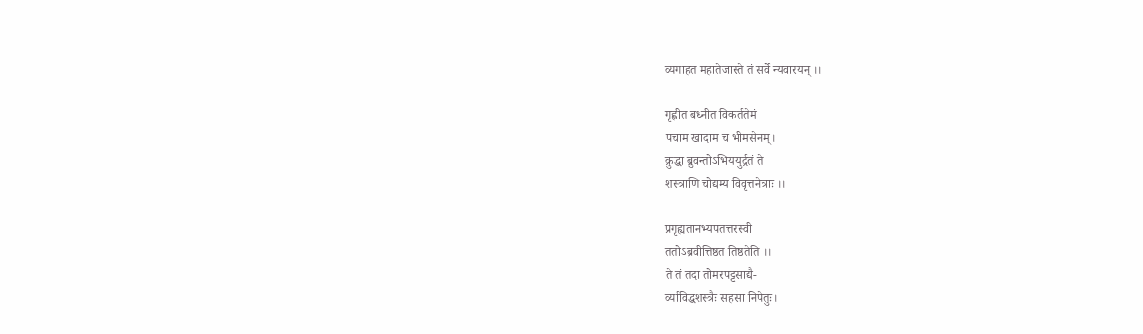व्यगाहत महातेजास्ते तं सर्वे न्यवारयन् ।।

गृह्णीत बध्नीत विकर्ततेमं
पचाम खादाम च भीमसेनम्।
क्रुद्धा ब्रुवन्तोऽभिययुर्द्रतं ते
शस्त्राणि चोद्यम्य विवृत्तनेत्राः ।।

प्रगृह्यतानभ्यपतत्तरस्वी
ततोऽब्रवीत्तिष्ठत तिष्ठतेति ।।
ते तं तदा तोमरपट्टसाद्यै-
र्व्याविद्धशस्त्रैः सहसा निपेतुः।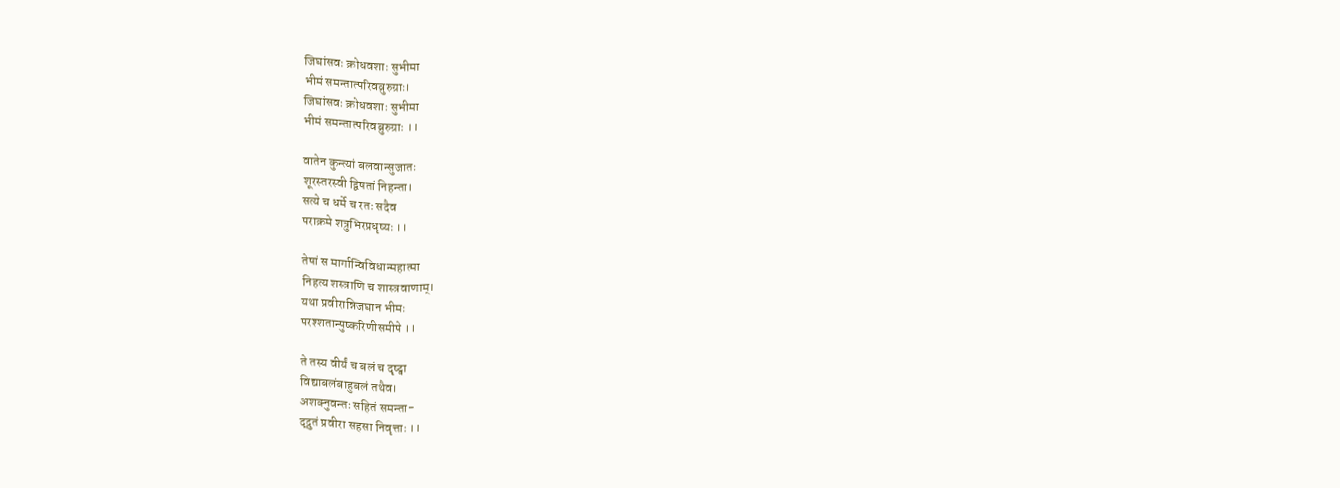जिघांसवः क्रोधवशाः सुभीमा
भीमं समन्तात्परिवव्रुरुग्राः।
जिघांसवः क्रोधवशाः सुभीमा
भीमं समन्तात्परिवब्रुरुग्राः ।।

वातेन कुन्त्यां बलवान्सुजातः
शूरस्तरस्वी द्विषतां निहन्ता।
सत्ये च धर्मे च रतः सदैव
पराक्रमे शत्रुभिरप्रधृष्यः ।।

तेषां स मार्गान्विविधान्महात्मा
निहत्य शस्त्राणि च शास्त्रवाणाम्।
यथा प्रवीरान्निजघान भीमः
परश्शतान्पुष्करिणीसमीपे ।।

ते तस्य वीर्यं च बलं च दृष्ट्वा
विद्याबलंबाहुबलं तथैव।
अशक्नुवन्तः सहितं समन्ता-
द्द्रुतं प्रवीरा सहसा निवृत्ताः ।।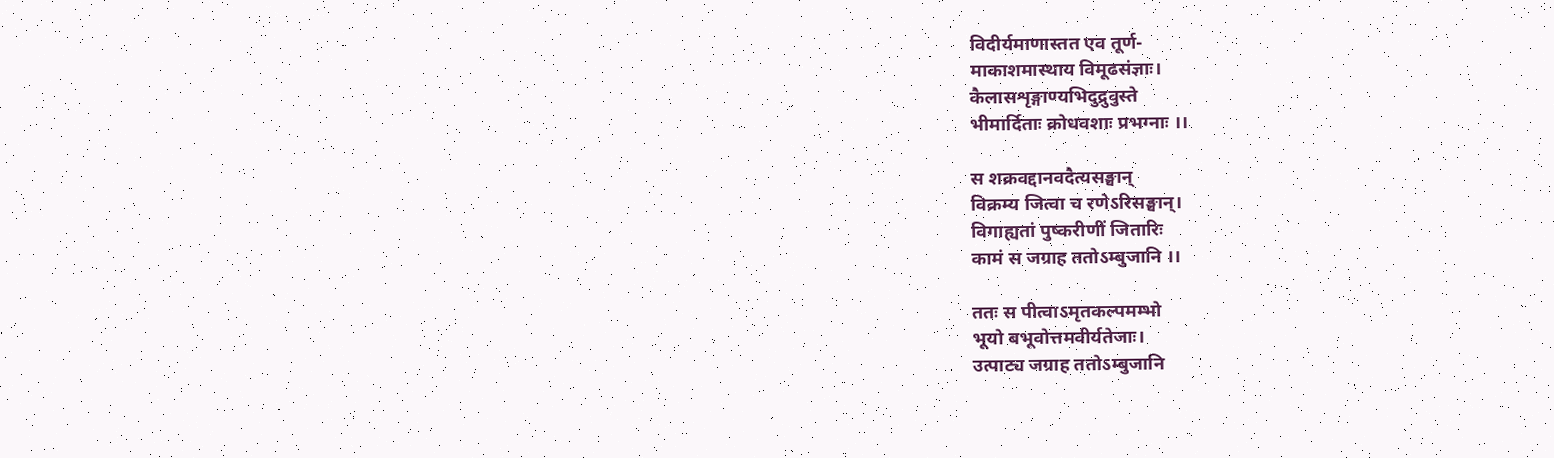विदीर्यमाणास्तत एव तूर्ण-
माकाशमास्थाय विमूढसंज्ञाः।
कैलासशृङ्गाण्यभिदुद्रुवुस्ते
भीमार्दिताः क्रोधवशाः प्रभग्नाः ।।

स शक्रवद्दानवदैत्यसङ्घान्
विक्रम्य जित्वा च रणेऽरिसङ्घान्।
विगाह्यतां पुष्करीणीं जितारिः
कामं स जग्राह ततोऽम्बुजानि ।।

ततः स पीत्वाऽमृतकल्पमम्भो
भूयो बभूवोत्तमवीर्यतेजाः।
उत्पाट्य जग्राह ततोऽम्बुजानि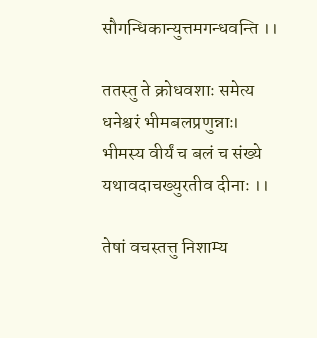सौगन्धिकान्युत्तमगन्धवन्ति ।।

ततस्तु ते क्रोधवशाः समेत्य
धनेश्वरं भीमबलप्रणुन्नाः।
भीमस्य वीर्यं च बलं च संख्ये
यथावदाचख्युरतीव दीनाः ।।

तेषां वचस्तत्तु निशाम्य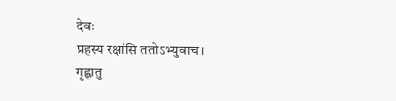देवः
प्रहस्य रक्षांसि ततोऽभ्युवाच।
गृह्णातु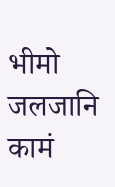भीमो जलजानि कामं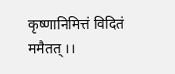कृष्णानिमित्तं विदितं ममैतत् ।।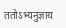ततोऽभ्यनुज्ञाय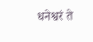धनेश्वरं ते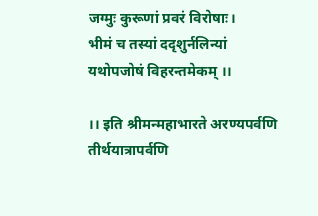जग्मुः कुरूणां प्रवरं विरोषाः।
भीमं च तस्यां ददृशुर्नलिन्यां
यथोपजोषं विहरन्तमेकम् ।।

।। इति श्रीमन्महाभारते अरण्यपर्वणि
तीर्थयात्रापर्वणि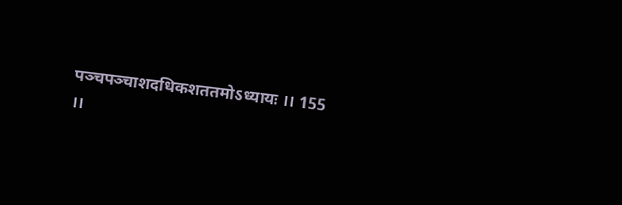पञ्चपञ्चाशदधिकशततमोऽध्यायः ।। 155 ।।